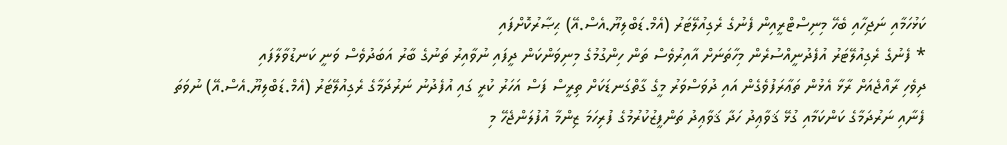ކަޅުހަމާއި ނަޖިހާއި ބެހޭ މިނިސްޓްރީއިން ފެނުގެ ރެގިއުލޭޓަރު (އެމް.ޑަބްލިޔޫ.އެސް.އޭ) ޙިޞާރުކޮށްފައި
* ފެނުގެ ރެގިއުލޭޓަރު އުފެދުނީއްސުރެން މިހާތަނަށް އާއިރުވެސް ތަން ހިންގުމުގެ މިނިވަންކަން ދީފައި ނުވާއިރު ތަނުގެ ބާރު އަބަދުވެސް ވަނީ ކަނޑުވާލާފައި
ދިވެހި ރާއްޖެއަށް ރާޅާ އެޅުން ތަޢާރަފުވެގެން އައި ދުވަސްވަރު މީގެ ގާތްގަނޑަކަށް ތިރީސް ފަސް އަހަރު ކުރީ ގައި އުފެދުނު ނަރުދަމާގެ ރެގިއުލޭޓަރު (އެމް.ޑަބްލިޔޫ.އެސް.އޭ) ނުވަތަ ފެނާއި ނަރުދަމާގެ ކަންކަމާއި ގުޅޭ ޤަވާޢިދު ހަދާ ޤަވާޢިދު ތަންފީޒުކުރުމުގެ ފުރިހަމަ ޒިންމާ އުފުލަންޖެހޭ މި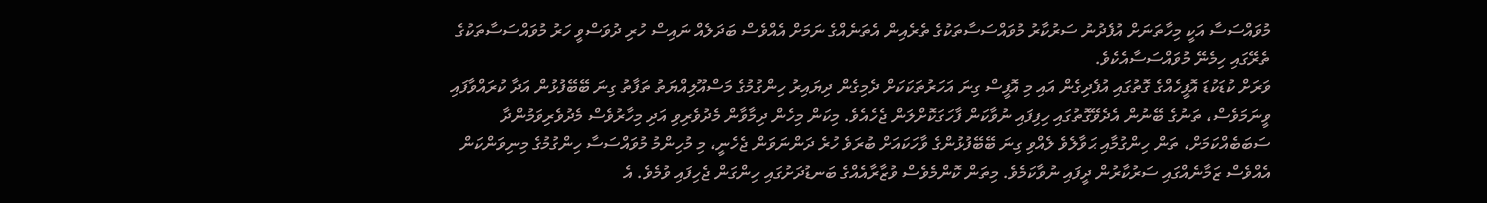މުވައްސަސާ އަކީ މިހާތަނަށް އުފެދުނު ސަރުކާރު މުވައްސަސާތަކުގެ ތެރެއިން އެތަނެއްގެ ނަމަށް އެއްވެސް ބަދަލެއް ނައިސް ހުރި ދުވަސްވީ ހަރު މުވައްސަސާތަކުގެ ތެރޭގައި ހިމެނޭ މުވައްސަސާއެކެވެ.
ވަރަށް ކުޑަކުޑަ އޮފީހެއްގެ ގޮތުގައި އުފެދިގެން އައި މި އޮފީސް ގިނަ އަހަރުތަކަކަށް ދެމިގެން ދިޔައިރު ހިންގުމުގެ މަސްއޫލިއްޔަތު ތަފާތު ގިނަ ބޭބޭފުޅުން އަދާ ކުރައްވާފައި ވީނަމަވެސް، ތަނުގެ ބޭނުން އެދެވޭގޮތުގައި ހިފިފައި ނުވާކަން ފާހަގަކޮށްލަން ޖެހެއެވެ. މިކަން މިހެން ދިމާވާން މެދުވެރިވި އަދި މިހާރުވެސް މެދުވެރިވަމުންދާ ސަބަބެއްކަމަށް، ތަން ހިންގުމާއި ޙަވާލެވެ ލެއްވި ގިނަ ބޭބޭފުޅުންގެ ވާހަކައަށް ބުރަވެ ހުރެ ދަންނަވަން ޖެހެނީ، މި މުހިންމު މުވައްސަސާ ހިންގުމުގެ މިނިވަންކަން އެއްވެސް ޒަމާނެއްގައި ސަރުކާރުން ދީފައި ނުވާކަމެވެ. މިތަން ކޮންމެވެސް ވުޒާރާއެއްގެ ބަނޑުދަށުގައި ހިންގަން ޖެހިފައި ވުމެވެ. އެ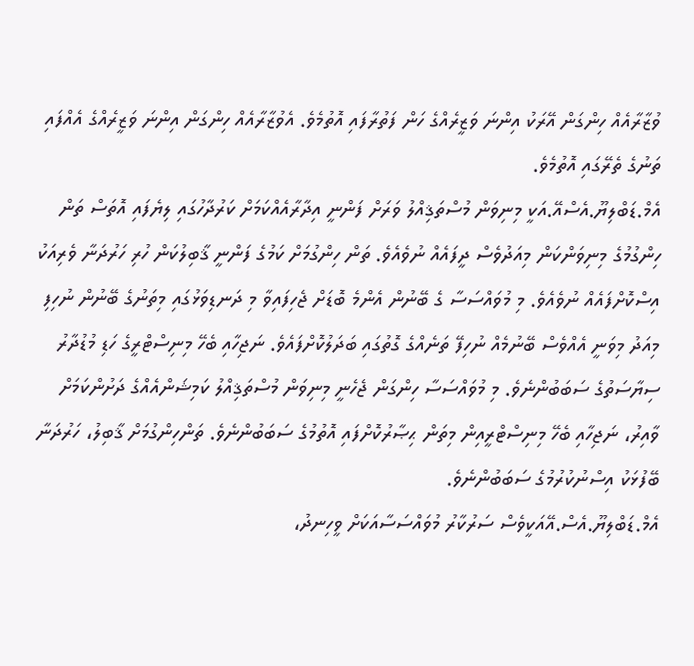ވުޒާރާއެއް ހިންގަން އޭރަކު އިންނަ ވަޒީރެއްގެ ހަން ފަތުރާފައި އޮތުމެވެ. އެވުޒާރާއެއް ހިންގަން އިންނަ ވަޒީރެއްގެ އެއްފައި ތަނުގެ ތެރޭގައި އޮތުމެވެ.
އެމް.ޑަބްލިޔޫ.އެސްއޭ.އަކީ މިނިވަން މުސްތަޤިއްލު ވަރަށް ފަންނީ އިދާރާއެއްކަމަށް ކަރުދާހުގައި ލިޔެފައި އޮތަސް ތަން ހިންގުމުގެ މިނިވަންކަން މިއަދުވެސް ދީފައެއް ނުވެއެވެ. ތަން ހިންގުމަށް ކަމުގެ ފަންނީ ޤާބިލުކަން ހުރި ހަރުދަނާ ވެރިއަކު އިސްކޮށްފައެއް ނުވެއެވެ. މި މުވައްސަސާ ގެ ބޭނުން އެންމެ ބޮޑަށް ޖެހިފައިވާ މި ދަނޑިވަޅުގައި މިތަނުގެ ބޭނުން ނުހިފި މިއަދު މިވަނީ އެއްވެސް ބޭނުމެއް ނުހިފޭ ތަނެއްގެ ގޮތުގައި ބަދަލުކޮށްފައެވެ. ނަޖިހާއި ބެހޭ މިނިސްޓްރީގެ ހަޑި މުޑުދާރު ސިޔާސަތުގެ ސަބަބުންނެވެ. މި މުވައްސަސާ ހިންގަން ޖެހެނީ މިނިވަން މުސްތަޤިއްލު ކަމިޝަންއެއްގެ ދަށުންކަމަށް ވާއިރު، ނަޖިހާއި ބެހޭ މިނިސްޓްރީއިން މިތަން ޙިޞާރުކޮށްފައި އޮތުމުގެ ސަބަބުންނެވެ. ތަންހިންގުމަށް ޤާބިލު، ހަރުދަނާ ބޭފުޅަކު އިސްނުކުރުމުގެ ސަބަބުންނެވެ.
އެމް.ޑަބްލިޔޫ.އެސް.އޭއަކީވެސް ސަރުކާރު މުވައްސަސާއަކަށް ވީހިނދު،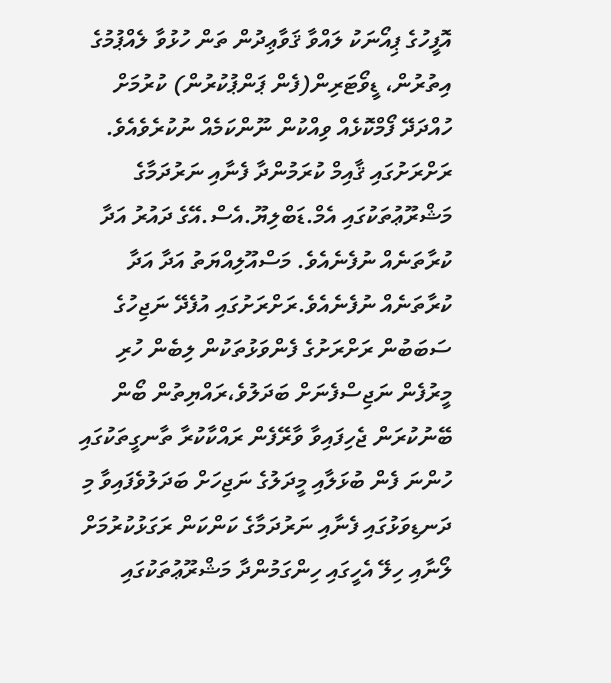އޮފީހުގެ ޕިއޯނަކު ލައްވާ ޤަވާޢިދުން ތަން ހުޅުވާ ލެއްޕުމުގެ އިތުރުން، ޑީވޯޓަރިން(ފެން ޕަންޕުކުރުން) ކުރުމަށް ހުއްދަދޭ ފޯމްކޮޅެއް ވިއްކުން ނޫންކަމެއް ނުކުރެވެއެވެ. ރަށްރަށުގައި ޤާއިމް ކުރަމުންދާ ފެނާއި ނަރުދަމާގެ މަޝްރޫޢުތަކުގައި އެމް.ޑަބްލިޔޫ.އެސް.އޭގެ ދައުރު އަދާ ކުރާތަނެއް ނުފެނެއެވެ. މަސްއޫލިއްޔަތު އަދާ އަދާ ކުރާތަނެއް ނުފެނެއެވެ.ރަށްރަށުގައި އުފެދޭ ނަޖިހުގެ ސަބަބުން ރަށްރަށުގެ ފެންވަޅުތަކުން ލިބެން ހުރި މީރުފެން ނަޖިސްފެނަށް ބަދަލުވެ،ރައްޔިތުން ބޯން ބޭނުކުރަން ޖެހިފައިވާ ވާރޭފެން ރައްކާކުރާ ތާނގީތަކުގައި ހުންނަ ފެން ބުޅަލާއި މީދަލުގެ ނަޖިހަށް ބަދަލުވެފައިވާ މި ދަނޑިވަޅުގައި ފެނާއި ނަރުދަމާގެ ކަންކަން ރަގަޅުކުރުމަށް ލޯނާއި ހިލޭ އެހީގައި ހިންގަމުންދާ މަޝްރޫޢުތަކުގައި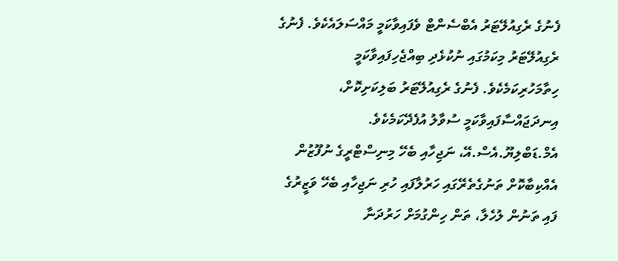ފެނުގެ ރެގިއުލޭޓަރު އެބްސެންޓް ވެފައިވާކަމީ މައްސަލައެކެވެ. ފެނުގެ ރެގިއުލޭޓަރު މިކަމުގައި ނުކުޅެދި ބިއްޖެހިފައިވާކަމީ ހިތާމަހުރިކަމެކެވެ. ފެނުގެ ރެގިއުލޭޓަރު ބަލިކަށިކޮށް، އިނދަޖައްސާފައިވާކަމީ ސުވާލު އުފެދޭކަމެކެވެ.
އެމް.ޑަބްލިޔޫ.އެސް.އޭ، ނަޖިހާއި ބެހޭ މިނިސްޓްރީގެ ނުފޫޒުން އެއްކިބާކޮށް ތަނުގެތެރޭގައި ހަރުލާފައި ހުރި ނަޖިހާއި ބެހޭ ވަޒީރުގެ ފައި ތަނުން ލުހެލާ، ތަން ހިންގުމަށް ހަރުދަނާ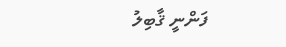ފަންނީ ޤާބިލު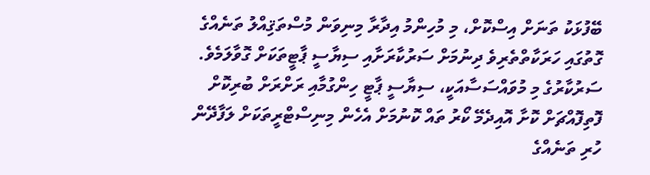ބޭފުޅަކު ތަނަށް އިސްކޮށް، މި މުހިންމު އިދާރާ މިނިވަން މުސްތަޤިއްލު ތަނެއްގެ ގޮތުގައި ހަރަކާތްތެރިވެ ދިނުމަށް ސަރުކާރަށާއި ސިޔާސީ ޕާޓީތަކަށް ގޮވާލަމެވެ. ސަރުކާރުގެ މި މުވައްސަސާއަކީ، ސިޔާސީ ޕާޓީ ހިންގުމާއި ރަށްރަށް ބުރިކޮށް ފޮތިފޮއްޗަށް ކޮށާ އޮއިދެމޭ ކޯރު ތައް ކޮނުމަށް އެހެން މިނިސްޓްރީތަކަށް ލަފާދޭން ހުރި ތަނެއްގެ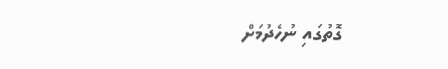ގޮތުގައި ނުހެދުމަށް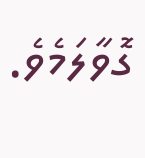ގޮވާލަމެވެ.